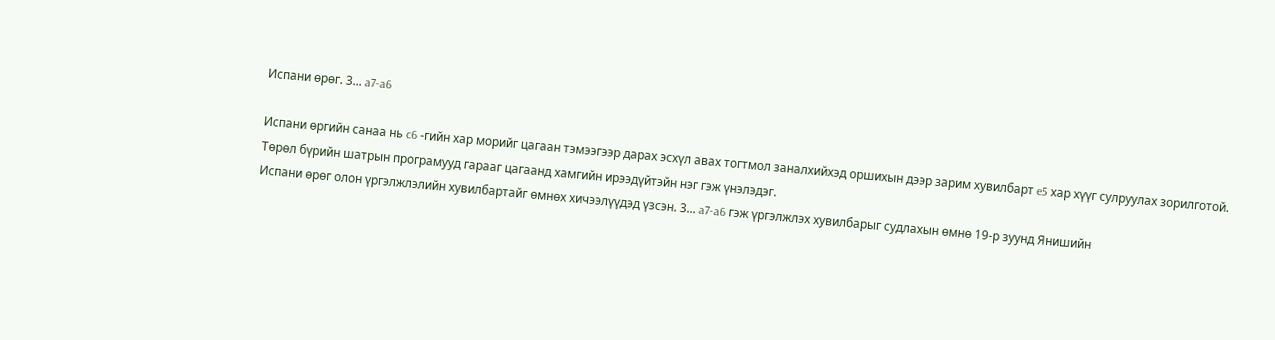Испани өрөг. 3... a7-a6

Испани өргийн санаа нь c6 -гийн хар морийг цагаан тэмээгээр дарах эсхүл авах тогтмол заналхийхэд оршихын дээр зарим хувилбарт e5 хар хүүг сулруулах зорилготой. Төрөл бүрийн шатрын програмууд гарааг цагаанд хамгийн ирээдүйтэйн нэг гэж үнэлэдэг.
Испани өрөг олон үргэлжлэлийн хувилбартайг өмнөх хичээлүүдэд үзсэн. 3... a7-a6 гэж үргэлжлэх хувилбарыг судлахын өмнө 19-р зуунд Янишийн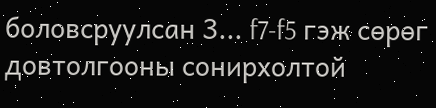боловсруулсан 3... f7-f5 гэж сөрөг довтолгооны сонирхолтой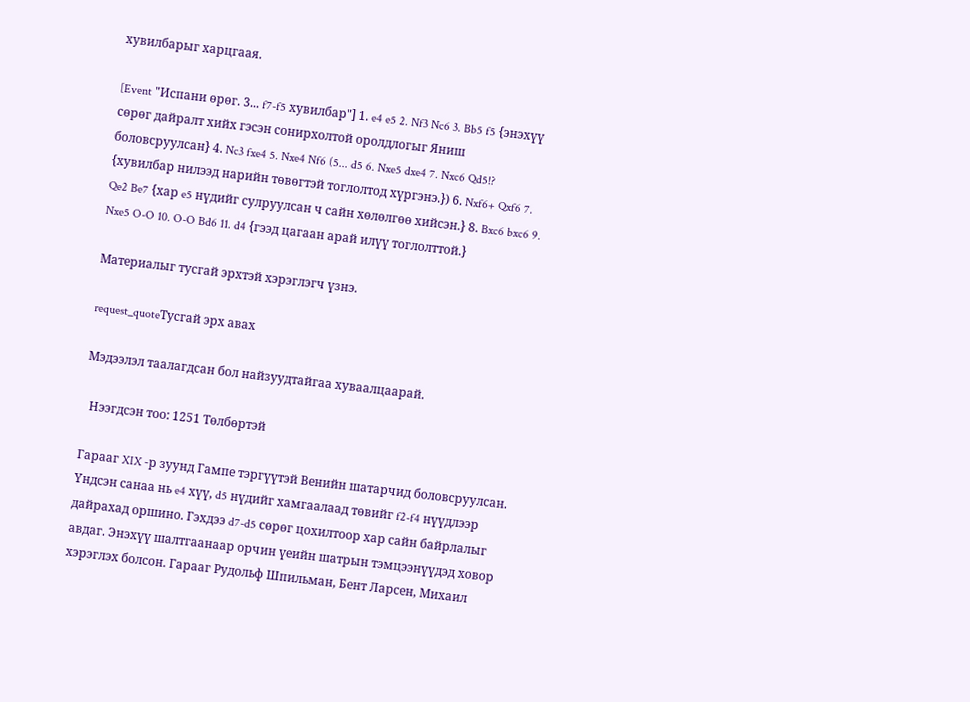хувилбарыг харцгаая.

[Event "Испани өрөг. 3... f7-f5 хувилбар"] 1. e4 e5 2. Nf3 Nc6 3. Bb5 f5 {энэхүү сөрөг дайралт хийх гэсэн сонирхолтой оролдлогыг Яниш боловсруулсан} 4. Nc3 fxe4 5. Nxe4 Nf6 (5... d5 6. Nxe5 dxe4 7. Nxc6 Qd5!? {хувилбар нилээд нарийн төвөгтэй тоглолтод хүргэнэ.}) 6. Nxf6+ Qxf6 7. Qe2 Be7 {хар e5 нүдийг сулруулсан ч сайн хөлөлгөө хийсэн.} 8. Bxc6 bxc6 9. Nxe5 O-O 10. O-O Bd6 11. d4 {гээд цагаан арай илүү тоглолттой.}

Материалыг тусгай эрхтэй хэрэглэгч үзнэ.

request_quoteТусгай эрх авах

Мэдээлэл таалагдсан бол найзуудтайгаа хуваалцаарай.

  Нээгдсэн тоо: 1251 Төлбөртэй

Гарааг XIX -р зуунд Гампе тэргүүтэй Венийн шатарчид боловсруулсан. Үндсэн санаа нь e4 хүү, d5 нүдийг хамгаалаад төвийг f2-f4 нүүдлээр дайрахад оршино. Гэхдээ d7-d5 сөрөг цохилтоор хар сайн байрлалыг авдаг. Энэхүү шалтгаанаар орчин үеийн шатрын тэмцээнүүдэд ховор хэрэглэх болсон. Гарааг Рудольф Шпильман, Бент Ларсен, Михаил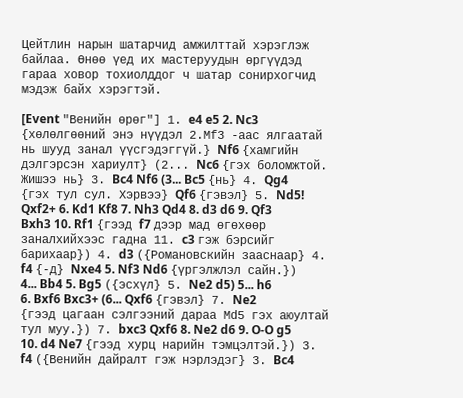Цейтлин нарын шатарчид амжилттай хэрэглэж байлаа. Өнөө үед их мастеруудын өргүүдэд гараа ховор тохиолддог ч шатар сонирхогчид мэдэж байх хэрэгтэй.

[Event "Венийн өрөг"] 1. e4 e5 2. Nc3 {хөлөлгөөний энэ нүүдэл 2.Мf3 -аас ялгаатай нь шууд занал үүсгэдэггүй.} Nf6 {хамгийн дэлгэрсэн хариулт} (2... Nc6 {гэх боломжтой. Жишээ нь} 3. Bc4 Nf6 (3... Bc5 {нь} 4. Qg4 {гэх тул сул. Хэрвээ} Qf6 {гэвэл} 5. Nd5! Qxf2+ 6. Kd1 Kf8 7. Nh3 Qd4 8. d3 d6 9. Qf3 Bxh3 10. Rf1 {гээд f7 дээр мад өгөхөөр заналхийхээс гадна 11. c3 гэж бэрсийг барихаар}) 4. d3 ({Романовскийн зааснаар} 4. f4 {-д} Nxe4 5. Nf3 Nd6 {үргэлжлэл сайн.}) 4... Bb4 5. Bg5 ({эсхүл} 5. Ne2 d5) 5... h6 6. Bxf6 Bxc3+ (6... Qxf6 {гэвэл} 7. Ne2 {гээд цагаан сэлгээний дараа Мd5 гэх аюултай тул муу.}) 7. bxc3 Qxf6 8. Ne2 d6 9. O-O g5 10. d4 Ne7 {гээд хурц нарийн тэмцэлтэй.}) 3. f4 ({Венийн дайралт гэж нэрлэдэг} 3. Bc4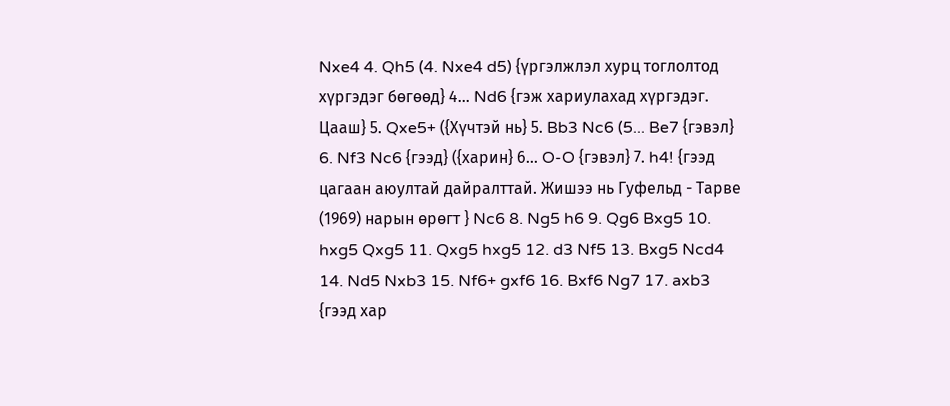Nxe4 4. Qh5 (4. Nxe4 d5) {үргэлжлэл хурц тоглолтод хүргэдэг бөгөөд} 4... Nd6 {гэж хариулахад хүргэдэг. Цааш} 5. Qxe5+ ({Хүчтэй нь} 5. Bb3 Nc6 (5... Be7 {гэвэл} 6. Nf3 Nc6 {гээд} ({харин} 6... O-O {гэвэл} 7. h4! {гээд цагаан аюултай дайралттай. Жишээ нь Гуфельд - Тарве (1969) нарын өрөгт } Nc6 8. Ng5 h6 9. Qg6 Bxg5 10. hxg5 Qxg5 11. Qxg5 hxg5 12. d3 Nf5 13. Bxg5 Ncd4 14. Nd5 Nxb3 15. Nf6+ gxf6 16. Bxf6 Ng7 17. axb3 {гээд хар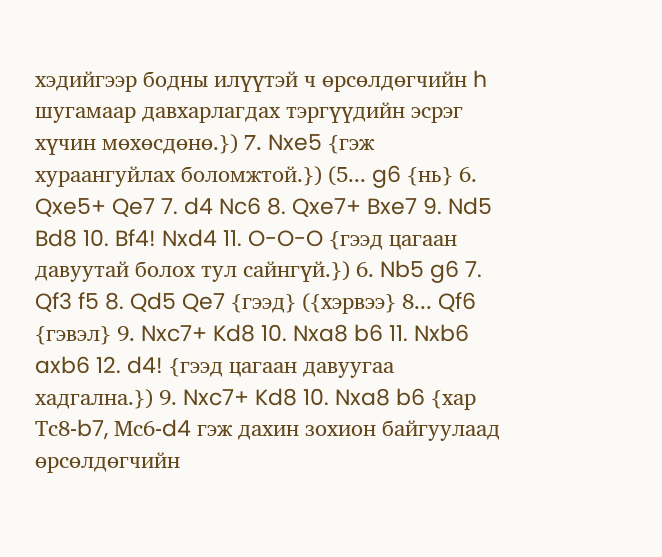хэдийгээр бодны илүүтэй ч өрсөлдөгчийн h шугамаар давхарлагдах тэргүүдийн эсрэг хүчин мөхөсдөнө.}) 7. Nxe5 {гэж хураангуйлах боломжтой.}) (5... g6 {нь} 6. Qxe5+ Qe7 7. d4 Nc6 8. Qxe7+ Bxe7 9. Nd5 Bd8 10. Bf4! Nxd4 11. O-O-O {гээд цагаан давуутай болох тул сайнгүй.}) 6. Nb5 g6 7. Qf3 f5 8. Qd5 Qe7 {гээд} ({хэрвээ} 8... Qf6 {гэвэл} 9. Nxc7+ Kd8 10. Nxa8 b6 11. Nxb6 axb6 12. d4! {гээд цагаан давуугаа хадгална.}) 9. Nxc7+ Kd8 10. Nxa8 b6 {хар Тc8-b7, Мc6-d4 гэж дахин зохион байгуулаад өрсөлдөгчийн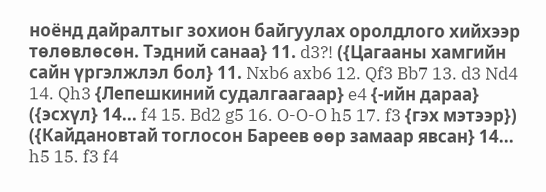ноёнд дайралтыг зохион байгуулах оролдлого хийхээр төлөвлөсөн. Тэдний санаа} 11. d3?! ({Цагааны хамгийн сайн үргэлжлэл бол} 11. Nxb6 axb6 12. Qf3 Bb7 13. d3 Nd4 14. Qh3 {Лепешкиний судалгаагаар} e4 {-ийн дараа} ({эсхүл} 14... f4 15. Bd2 g5 16. O-O-O h5 17. f3 {гэх мэтээр}) ({Кайдановтай тоглосон Бареев өөр замаар явсан} 14... h5 15. f3 f4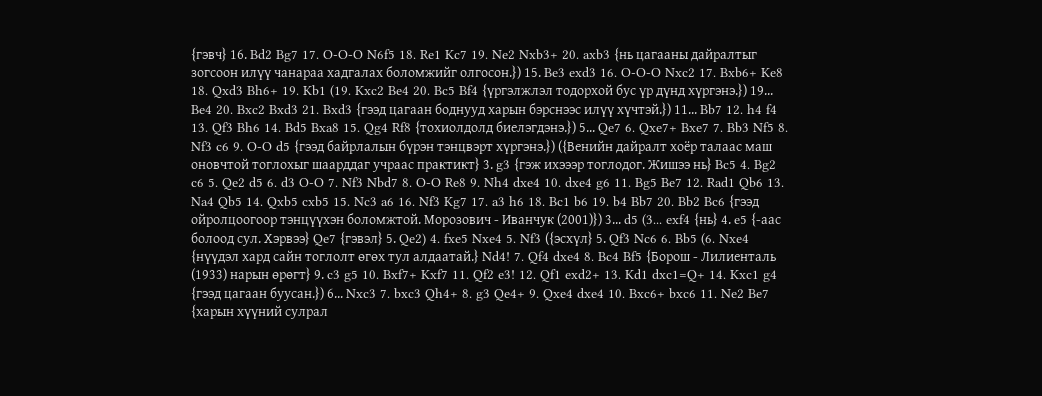{гэвч} 16. Bd2 Bg7 17. O-O-O N6f5 18. Re1 Kc7 19. Ne2 Nxb3+ 20. axb3 {нь цагааны дайралтыг зогсоон илүү чанараа хадгалах боломжийг олгосон.}) 15. Be3 exd3 16. O-O-O Nxc2 17. Bxb6+ Ke8 18. Qxd3 Bh6+ 19. Kb1 (19. Kxc2 Be4 20. Bc5 Bf4 {үргэлжлэл тодорхой бус үр дүнд хүргэнэ.}) 19... Be4 20. Bxc2 Bxd3 21. Bxd3 {гээд цагаан боднууд харын бэрснээс илүү хүчтэй.}) 11... Bb7 12. h4 f4 13. Qf3 Bh6 14. Bd5 Bxa8 15. Qg4 Rf8 {тохиолдолд биелэгдэнэ.}) 5... Qe7 6. Qxe7+ Bxe7 7. Bb3 Nf5 8. Nf3 c6 9. O-O d5 {гээд байрлалын бүрэн тэнцвэрт хүргэнэ.}) ({Венийн дайралт хоёр талаас маш оновчтой тоглохыг шаарддаг учраас практикт} 3. g3 {гэж ихэээр тоглодог. Жишээ нь} Bc5 4. Bg2 c6 5. Qe2 d5 6. d3 O-O 7. Nf3 Nbd7 8. O-O Re8 9. Nh4 dxe4 10. dxe4 g6 11. Bg5 Be7 12. Rad1 Qb6 13. Na4 Qb5 14. Qxb5 cxb5 15. Nc3 a6 16. Nf3 Kg7 17. a3 h6 18. Bc1 b6 19. b4 Bb7 20. Bb2 Bc6 {гээд ойролцоогоор тэнцүүхэн боломжтой. Морозович - Иванчук (2001)}) 3... d5 (3... exf4 {нь} 4. e5 {-аас болоод сул. Хэрвээ} Qe7 {гэвэл} 5. Qe2) 4. fxe5 Nxe4 5. Nf3 ({эсхүл} 5. Qf3 Nc6 6. Bb5 (6. Nxe4 {нүүдэл хард сайн тоглолт өгөх тул алдаатай.} Nd4! 7. Qf4 dxe4 8. Bc4 Bf5 {Борош - Лилиенталь (1933) нарын өрөгт} 9. c3 g5 10. Bxf7+ Kxf7 11. Qf2 e3! 12. Qf1 exd2+ 13. Kd1 dxc1=Q+ 14. Kxc1 g4 {гээд цагаан буусан.}) 6... Nxc3 7. bxc3 Qh4+ 8. g3 Qe4+ 9. Qxe4 dxe4 10. Bxc6+ bxc6 11. Ne2 Be7 {харын хүүний сулрал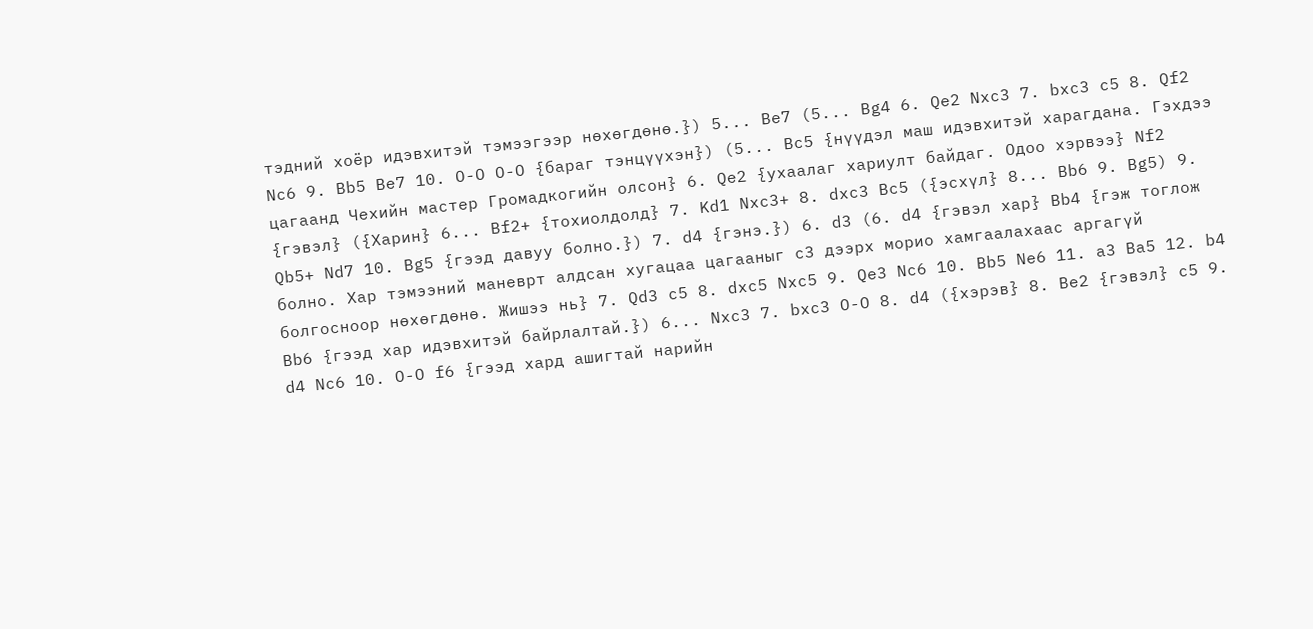тэдний хоёр идэвхитэй тэмээгээр нөхөгдөнө.}) 5... Be7 (5... Bg4 6. Qe2 Nxc3 7. bxc3 c5 8. Qf2 Nc6 9. Bb5 Be7 10. O-O O-O {бараг тэнцүүхэн}) (5... Bc5 {нүүдэл маш идэвхитэй харагдана. Гэхдээ цагаанд Чехийн мастер Громадкогийн олсон} 6. Qe2 {ухаалаг хариулт байдаг. Одоо хэрвээ} Nf2 {гэвэл} ({Харин} 6... Bf2+ {тохиолдолд} 7. Kd1 Nxc3+ 8. dxc3 Bc5 ({эсхүл} 8... Bb6 9. Bg5) 9. Qb5+ Nd7 10. Bg5 {гээд давуу болно.}) 7. d4 {гэнэ.}) 6. d3 (6. d4 {гэвэл хар} Bb4 {гэж тоглож болно. Хар тэмээний маневрт алдсан хугацаа цагааныг c3 дээрх морио хамгаалахаас аргагүй болгосноор нөхөгдөнө. Жишээ нь} 7. Qd3 c5 8. dxc5 Nxc5 9. Qe3 Nc6 10. Bb5 Ne6 11. a3 Ba5 12. b4 Bb6 {гээд хар идэвхитэй байрлалтай.}) 6... Nxc3 7. bxc3 O-O 8. d4 ({хэрэв} 8. Be2 {гэвэл} c5 9. d4 Nc6 10. O-O f6 {гээд хард ашигтай нарийн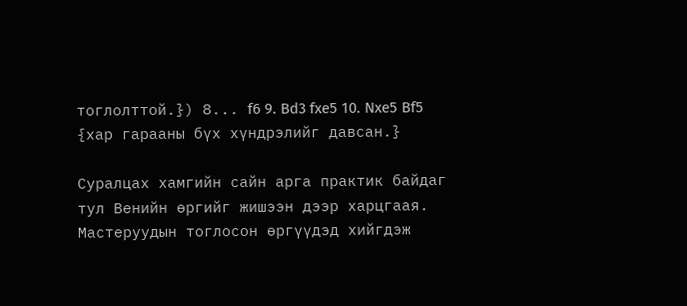тоглолттой.}) 8... f6 9. Bd3 fxe5 10. Nxe5 Bf5 {хар гарааны бүх хүндрэлийг давсан.}

Суралцах хамгийн сайн арга практик байдаг тул Венийн өргийг жишээн дээр харцгаая. Мастеруудын тоглосон өргүүдэд хийгдэж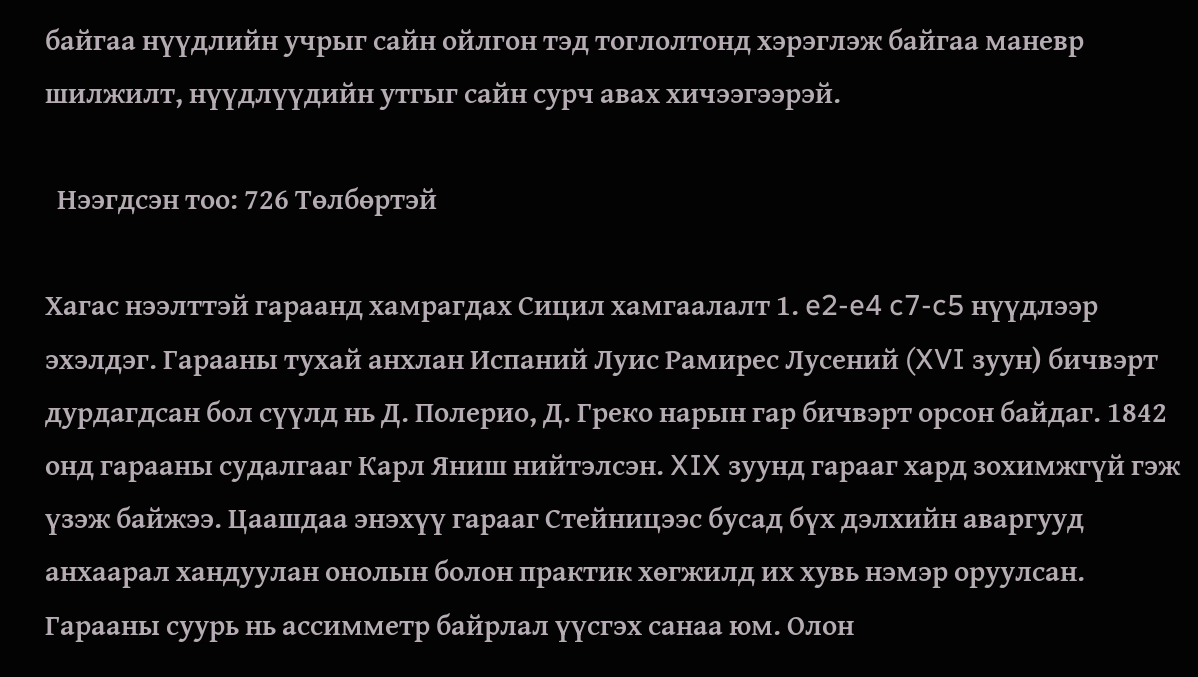байгаа нүүдлийн учрыг сайн ойлгон тэд тоглолтонд хэрэглэж байгаа маневр шилжилт, нүүдлүүдийн утгыг сайн сурч авах хичээгээрэй.

  Нээгдсэн тоо: 726 Төлбөртэй

Хагас нээлттэй гараанд хамрагдах Сицил хамгаалалт 1. e2-e4 c7-c5 нүүдлээр эхэлдэг. Гарааны тухай анхлан Испаний Луис Рамирес Лусений (XVI зуун) бичвэрт дурдагдсан бол сүүлд нь Д. Полерио, Д. Греко нарын гар бичвэрт орсон байдаг. 1842 онд гарааны судалгааг Карл Яниш нийтэлсэн. XIX зуунд гарааг хард зохимжгүй гэж үзэж байжээ. Цаашдаа энэхүү гарааг Стейницээс бусад бүх дэлхийн аваргууд анхаарал хандуулан онолын болон практик хөгжилд их хувь нэмэр оруулсан.
Гарааны суурь нь ассимметр байрлал үүсгэх санаа юм. Олон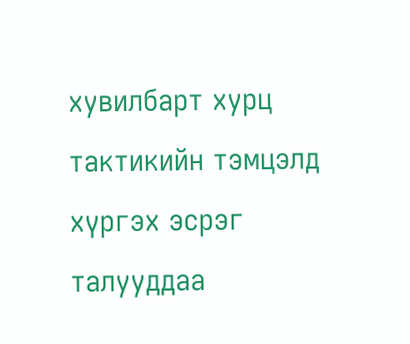хувилбарт хурц тактикийн тэмцэлд хүргэх эсрэг талууддаа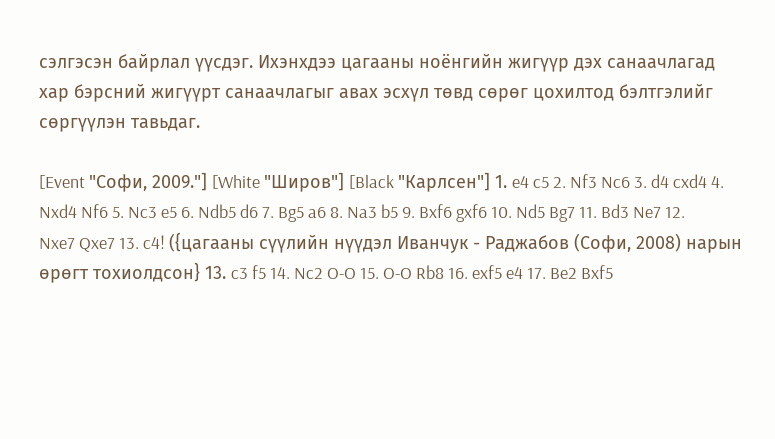сэлгэсэн байрлал үүсдэг. Ихэнхдээ цагааны ноёнгийн жигүүр дэх санаачлагад хар бэрсний жигүүрт санаачлагыг авах эсхүл төвд сөрөг цохилтод бэлтгэлийг сөргүүлэн тавьдаг.

[Event "Софи, 2009."] [White "Широв"] [Black "Карлсен"] 1. e4 c5 2. Nf3 Nc6 3. d4 cxd4 4. Nxd4 Nf6 5. Nc3 e5 6. Ndb5 d6 7. Bg5 a6 8. Na3 b5 9. Bxf6 gxf6 10. Nd5 Bg7 11. Bd3 Ne7 12. Nxe7 Qxe7 13. c4! ({цагааны сүүлийн нүүдэл Иванчук - Раджабов (Софи, 2008) нарын өрөгт тохиолдсон} 13. c3 f5 14. Nc2 O-O 15. O-O Rb8 16. exf5 e4 17. Be2 Bxf5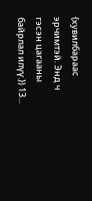{хувилбараас эрчимтэй. Энд ч гэсэн цагааны байрлал илүү.}) 13...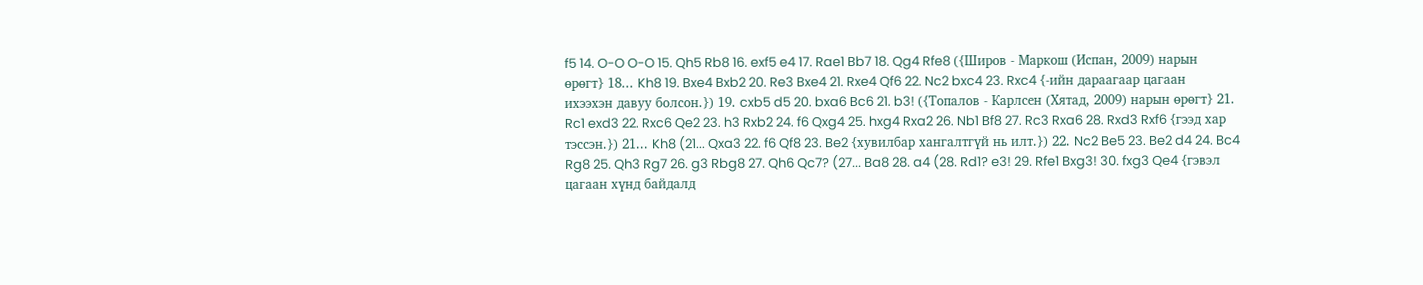f5 14. O-O O-O 15. Qh5 Rb8 16. exf5 e4 17. Rae1 Bb7 18. Qg4 Rfe8 ({Широв - Маркош (Испан, 2009) нарын өрөгт} 18... Kh8 19. Bxe4 Bxb2 20. Re3 Bxe4 21. Rxe4 Qf6 22. Nc2 bxc4 23. Rxc4 {-ийн дараагаар цагаан ихээхэн давуу болсон.}) 19. cxb5 d5 20. bxa6 Bc6 21. b3! ({Топалов - Карлсен (Хятад, 2009) нарын өрөгт} 21. Rc1 exd3 22. Rxc6 Qe2 23. h3 Rxb2 24. f6 Qxg4 25. hxg4 Rxa2 26. Nb1 Bf8 27. Rc3 Rxa6 28. Rxd3 Rxf6 {гээд хар тэссэн.}) 21... Kh8 (21... Qxa3 22. f6 Qf8 23. Be2 {хувилбар хангалтгүй нь илт.}) 22. Nc2 Be5 23. Be2 d4 24. Bc4 Rg8 25. Qh3 Rg7 26. g3 Rbg8 27. Qh6 Qc7? (27... Ba8 28. a4 (28. Rd1? e3! 29. Rfe1 Bxg3! 30. fxg3 Qe4 {гэвэл цагаан хүнд байдалд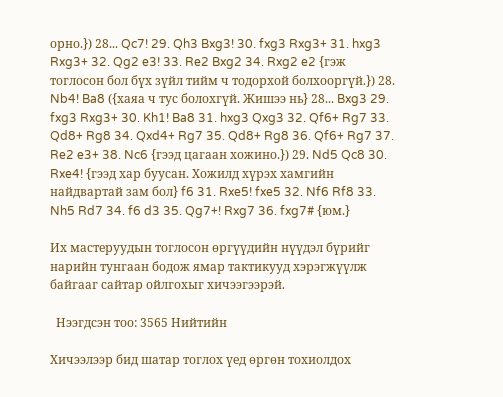орно.}) 28... Qc7! 29. Qh3 Bxg3! 30. fxg3 Rxg3+ 31. hxg3 Rxg3+ 32. Qg2 e3! 33. Re2 Bxg2 34. Rxg2 e2 {гэж тоглосон бол бүх зүйл тийм ч тодорхой болхооргүй.}) 28. Nb4! Ba8 ({хаяа ч тус болохгүй. Жишээ нь} 28... Bxg3 29. fxg3 Rxg3+ 30. Kh1! Ba8 31. hxg3 Qxg3 32. Qf6+ Rg7 33. Qd8+ Rg8 34. Qxd4+ Rg7 35. Qd8+ Rg8 36. Qf6+ Rg7 37. Re2 e3+ 38. Nc6 {гээд цагаан хожино.}) 29. Nd5 Qc8 30. Rxe4! {гээд хар буусан. Хожилд хүрэх хамгийн найдвартай зам бол} f6 31. Rxe5! fxe5 32. Nf6 Rf8 33. Nh5 Rd7 34. f6 d3 35. Qg7+! Rxg7 36. fxg7# {юм.}

Их мастеруудын тоглосон өргүүдийн нүүдэл бүрийг нарийн тунгаан бодож ямар тактикууд хэрэгжүүлж байгааг сайтар ойлгохыг хичээгээрэй.

  Нээгдсэн тоо: 3565 Нийтийн

Хичээлээр бид шатар тоглох үед өргөн тохиолдох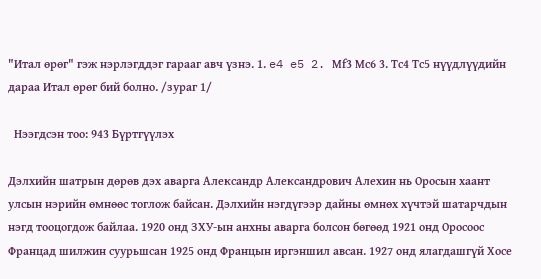"Итал өрөг" гэж нэрлэгддэг гарааг авч үзнэ. 1. e4 e5 2. Мf3 Мc6 3. Тc4 Тc5 нүүдлүүдийн дараа Итал өрөг бий болно. /зураг 1/

  Нээгдсэн тоо: 943 Бүртгүүлэх

Дэлхийн шатрын дөрөв дэх аварга Александр Александрович Алехин нь Оросын хаант улсын нэрийн өмнөөс тоглож байсан. Дэлхийн нэгдүгээр дайны өмнөх хүчтэй шатарчдын нэгд тооцогдож байлаа. 1920 онд ЗХУ-ын анхны аварга болсон бөгөөд 1921 онд Оросоос Францад шилжин суурьшсан 1925 онд Францын иргэншил авсан. 1927 онд ялагдашгүй Хосе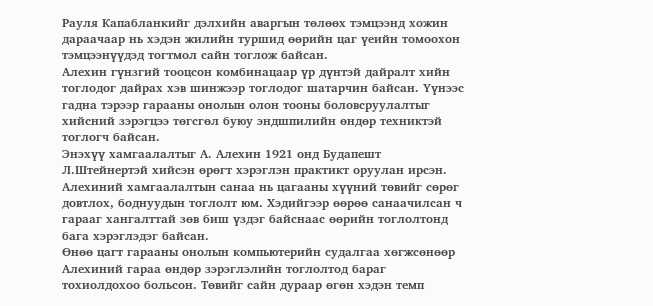Рауля Капабланкийг дэлхийн аваргын төлөөх тэмцээнд хожин дараачаар нь хэдэн жилийн туршид өөрийн цаг үеийн томоохон тэмцээнүүдэд тогтмол сайн тоглож байсан.
Алехин гүнзгий тооцсон комбинацаар үр дүнтэй дайралт хийн тоглодог дайрах хэв шинжээр тоглодог шатарчин байсан. Үүнээс гадна тэрээр гарааны онолын олон тооны боловсруулалтыг хийсний зэрэгцээ төгсгөл буюу эндшпилийн өндөр техниктэй тоглогч байсан.
Энэхүү хамгаалалтыг А. Алехин 1921 онд Будапешт Л.Штейнертэй хийсэн өрөгт хэрэглэн практикт оруулан ирсэн. Алехиний хамгаалалтын санаа нь цагааны хүүний төвийг сөрөг довтлох, боднуудын тоглолт юм. Хэдийгээр өөрөө санаачилсан ч гарааг хангалттай зөв биш үздэг байснаас өөрийн тоглолтонд бага хэрэглэдэг байсан.
Өнөө цагт гарааны онолын компьютерийн судалгаа хөгжсөнөөр Алехиний гараа өндөр зэрэглэлийн тоглолтод бараг тохиолдохоо больсон. Төвийг сайн дураар өгөн хэдэн темп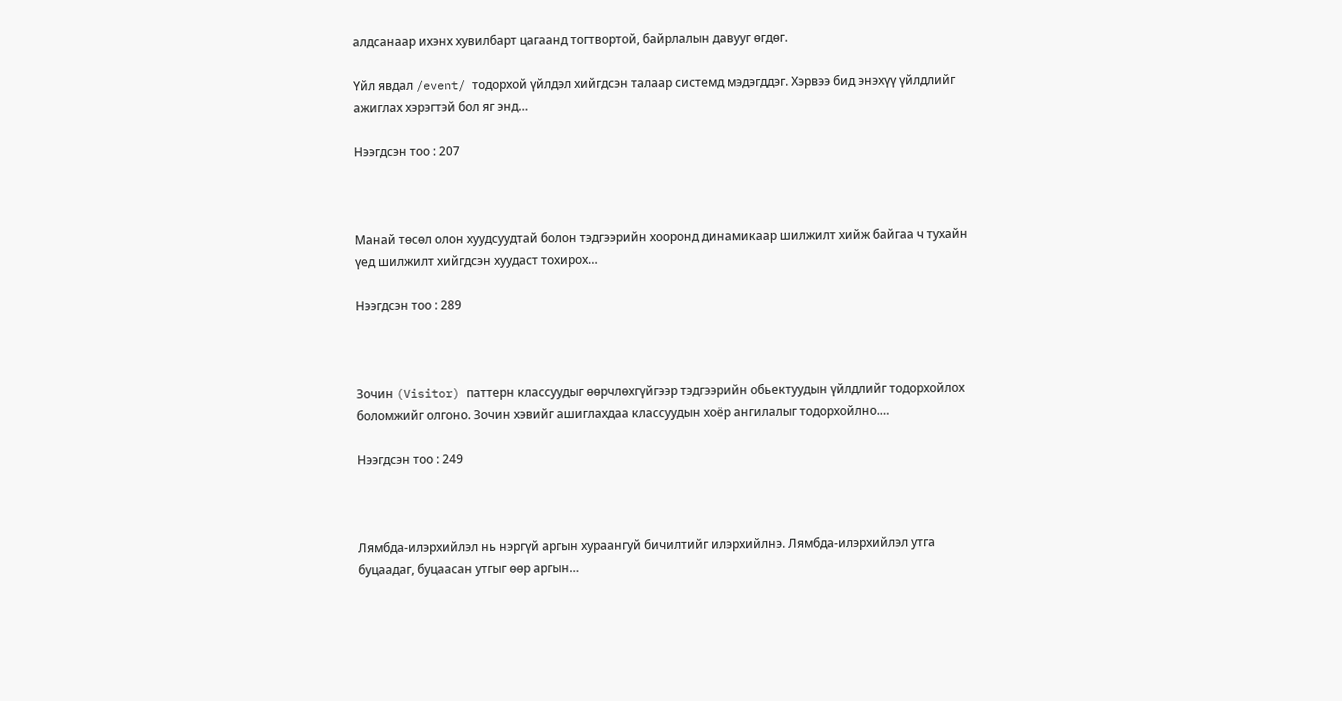алдсанаар ихэнх хувилбарт цагаанд тогтвортой, байрлалын давууг өгдөг.

Үйл явдал /event/ тодорхой үйлдэл хийгдсэн талаар системд мэдэгддэг. Хэрвээ бид энэхүү үйлдлийг ажиглах хэрэгтэй бол яг энд…

Нээгдсэн тоо : 207



Манай төсөл олон хуудсуудтай болон тэдгээрийн хооронд динамикаар шилжилт хийж байгаа ч тухайн үед шилжилт хийгдсэн хуудаст тохирох…

Нээгдсэн тоо : 289



Зочин (Visitor) паттерн классуудыг өөрчлөхгүйгээр тэдгээрийн обьектуудын үйлдлийг тодорхойлох боломжийг олгоно. Зочин хэвийг ашиглахдаа классуудын хоёр ангилалыг тодорхойлно.…

Нээгдсэн тоо : 249



Лямбда-илэрхийлэл нь нэргүй аргын хураангуй бичилтийг илэрхийлнэ. Лямбда-илэрхийлэл утга буцаадаг, буцаасан утгыг өөр аргын…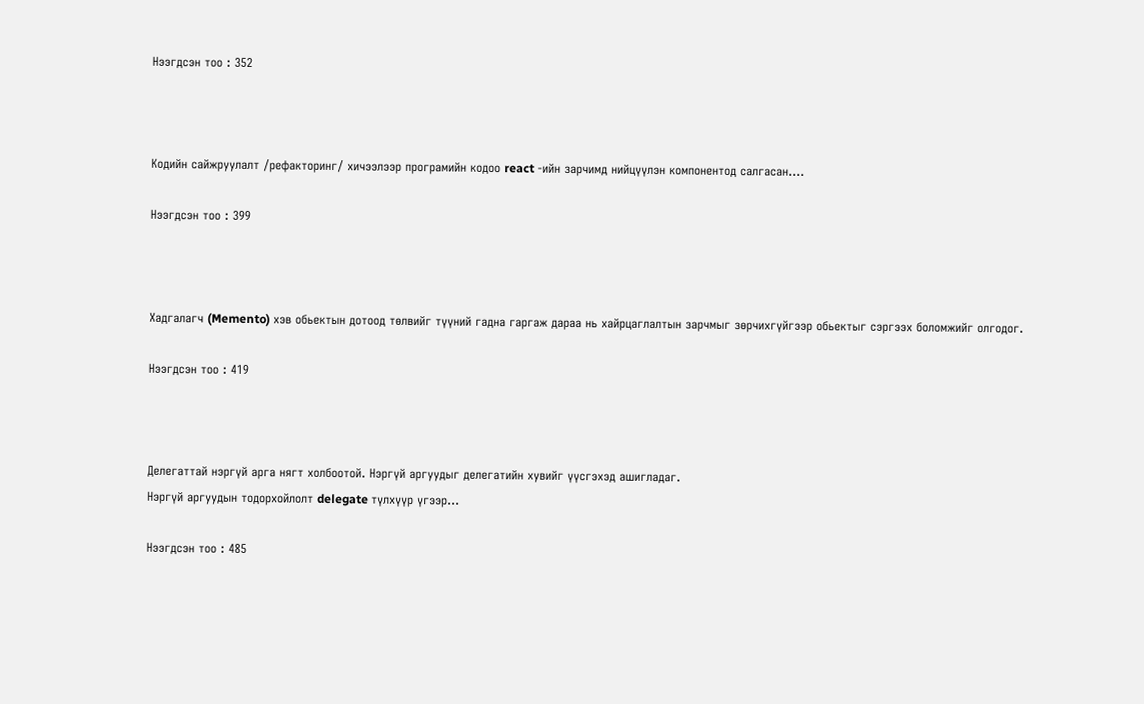Нээгдсэн тоо : 352



Кодийн сайжруулалт /рефакторинг/ хичээлээр програмийн кодоо react -ийн зарчимд нийцүүлэн компонентод салгасан.…

Нээгдсэн тоо : 399



Хадгалагч (Memento) хэв обьектын дотоод төлвийг түүний гадна гаргаж дараа нь хайрцаглалтын зарчмыг зөрчихгүйгээр обьектыг сэргээх боломжийг олгодог.

Нээгдсэн тоо : 419



Делегаттай нэргүй арга нягт холбоотой. Нэргүй аргуудыг делегатийн хувийг үүсгэхэд ашигладаг.
Нэргүй аргуудын тодорхойлолт delegate түлхүүр үгээр…

Нээгдсэн тоо : 485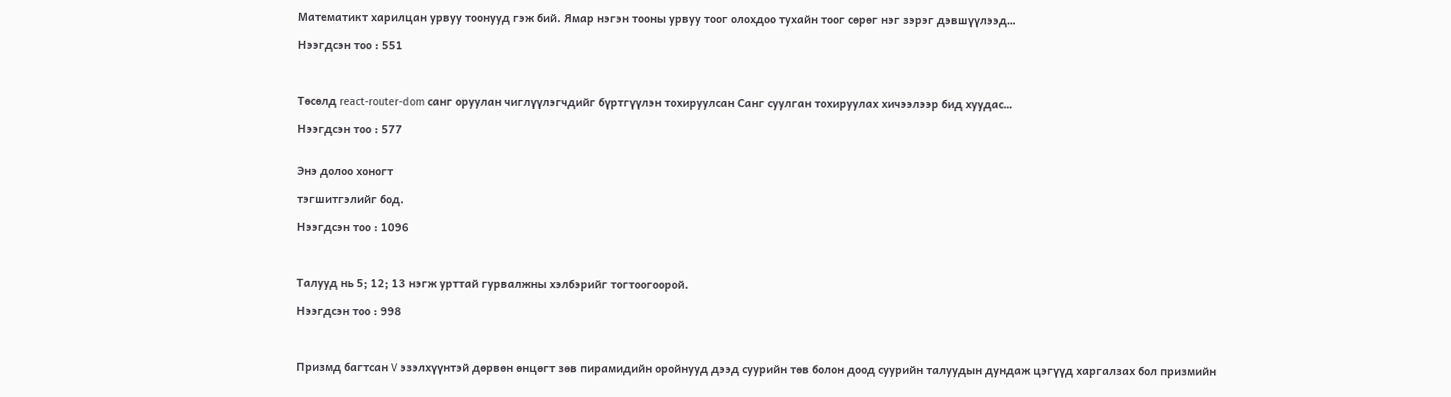Математикт харилцан урвуу тоонууд гэж бий. Ямар нэгэн тооны урвуу тоог олохдоо тухайн тоог сөрөг нэг зэрэг дэвшүүлээд…

Нээгдсэн тоо : 551



Төсөлд react-router-dom санг оруулан чиглүүлэгчдийг бүртгүүлэн тохируулсан Санг суулган тохируулах хичээлээр бид хуудас…

Нээгдсэн тоо : 577


Энэ долоо хоногт

тэгшитгэлийг бод.

Нээгдсэн тоо : 1096



Талууд нь 5; 12; 13 нэгж урттай гурвалжны хэлбэрийг тогтоогоорой.

Нээгдсэн тоо : 998



Призмд багтсан V эзэлхүүнтэй дөрвөн өнцөгт зөв пирамидийн оройнууд дээд суурийн төв болон доод суурийн талуудын дундаж цэгүүд харгалзах бол призмийн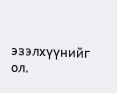эзэлхүүнийг ол.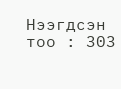Нээгдсэн тоо : 303